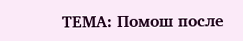ТЕМА: Помош после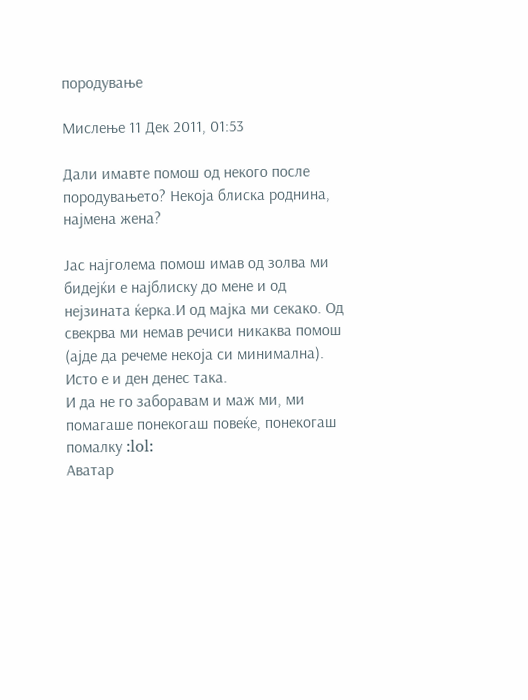породување

Мислење 11 Дек 2011, 01:53

Дали имавте помош од некого после породувањето? Некоја блиска роднина, најмена жена?

Јас најголема помош имав од золва ми бидејќи е најблиску до мене и од нејзината ќерка.И од мајка ми секако. Од свекрва ми немав речиси никаква помош (ајде да речеме некоја си минимална). Исто е и ден денес така.
И да не го заборавам и маж ми, ми помагаше понекогаш повеќе, понекогаш помалку :lol:
Аватар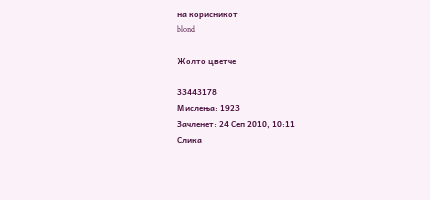на корисникот
blond

Жолто цветче

33443178
Мислења: 1923
Зачленет: 24 Сеп 2010, 10:11
Слика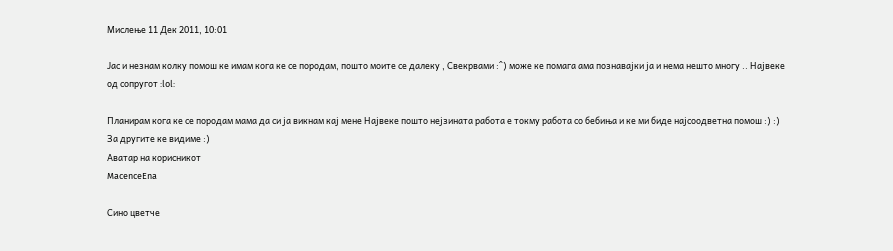Мислење 11 Дек 2011, 10:01

Јас и незнам колку помош ке имам кога ке се породам, пошто моите се далеку , Свекрвами :^) може ке помага ама познавајки ја и нема нешто многу .. Највеке од сопругот :lol:

Планирам кога ке се породам мама да си ја викнам кај мене Највеке пошто нејзината работа е токму работа со бебиња и ке ми биде најсоодветна помош :) :)
За другите ке видиме :)
Аватар на корисникот
MacenceEna

Сино цветче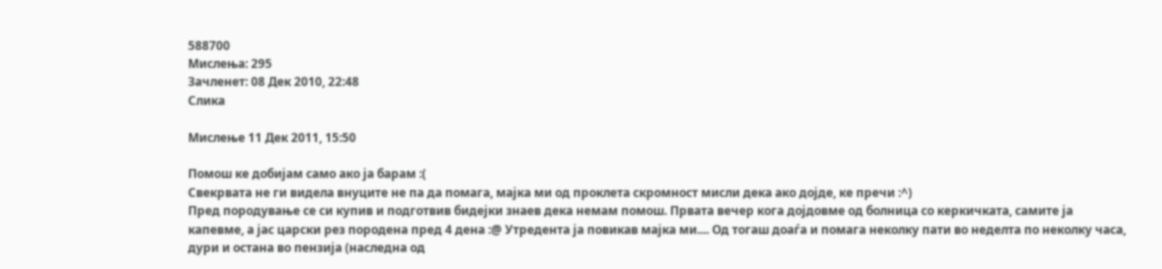588700
Мислења: 295
Зачленет: 08 Дек 2010, 22:48
Слика

Мислење 11 Дек 2011, 15:50

Помош ке добијам само ако ја барам :(
Свекрвата не ги видела внуците не па да помага, мајка ми од проклета скромност мисли дека ако дојде, ке пречи :^)
Пред породување се си купив и подготвив бидејки знаев дека немам помош. Првата вечер кога дојдовме од болница со керкичката, самите ја капевме, а јас царски рез породена пред 4 дена :@ Утредента ја повикав мајка ми.... Oд тогаш доаѓа и помага неколку пати во неделта по неколку часа, дури и остана во пензија (наследна од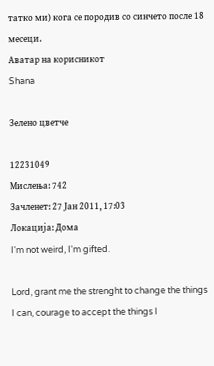татко ми) кога се породив со синчето после 18 месеци.
Аватар на корисникот
Shana

Зелено цветче

12231049
Мислења: 742
Зачленет: 27 Јан 2011, 17:03
Локација: Дома
I'm not weird, I'm gifted.

Lord, grant me the strenght to change the things I can, courage to accept the things I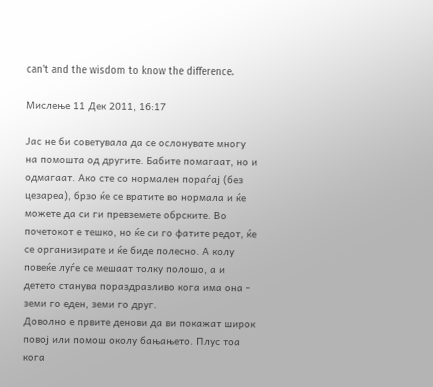can't and the wisdom to know the difference.

Мислење 11 Дек 2011, 16:17

Јас не би советувала да се ослонувате многу на помошта од другите. Бабите помагаат, но и одмагаат. Ако сте со нормален пораѓај (без цезареа), брзо ќе се вратите во нормала и ќе можете да си ги превземете обрските. Во почетокот е тешко, но ќе си го фатите редот, ќе се организирате и ќе биде полесно. А колу повеќе луѓе се мешаат толку полошо, а и детето станува пораздразливо кога има она - земи го еден, земи го друг.
Доволно е првите денови да ви покажат широк повој или помош околу бањањето. Плус тоа кога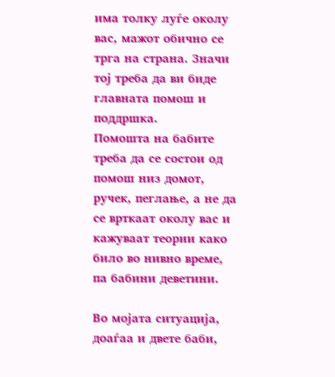има толку луѓе околу вас, мажот обично се трга на страна. Значи тој треба да ви биде главната помош и поддршка.
Помошта на бабите треба да се состои од помош низ домот, ручек, пеглање, а не да се врткаат околу вас и кажуваат теории како било во нивно време, па бабини деветини.

Во мојата ситуација, доаѓаа и двете баби,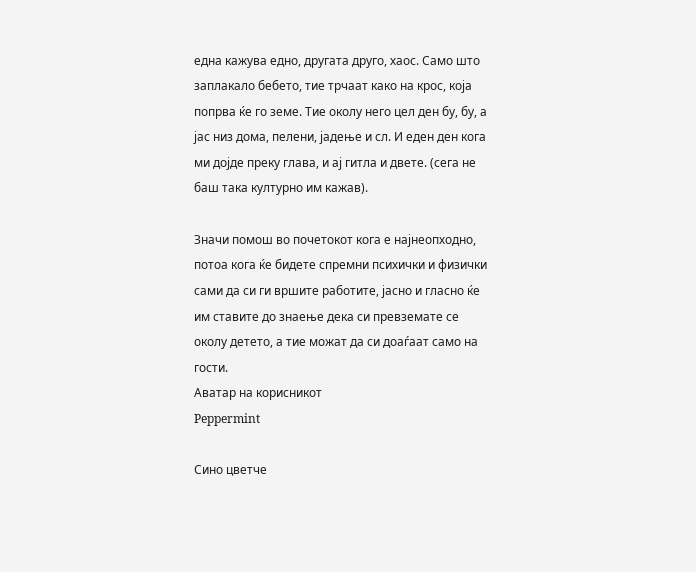една кажува едно, другата друго, хаос. Само што заплакало бебето, тие трчаат како на крос, која попрва ќе го земе. Тие околу него цел ден бу, бу, а јас низ дома, пелени, јадење и сл. И еден ден кога ми дојде преку глава, и ај гитла и двете. (сега не баш така културно им кажав).

Значи помош во почетокот кога е најнеопходно, потоа кога ќе бидете спремни психички и физички сами да си ги вршите работите, јасно и гласно ќе им ставите до знаење дека си превземате се околу детето, а тие можат да си доаѓаат само на гости.
Аватар на корисникот
Peppermint

Сино цветче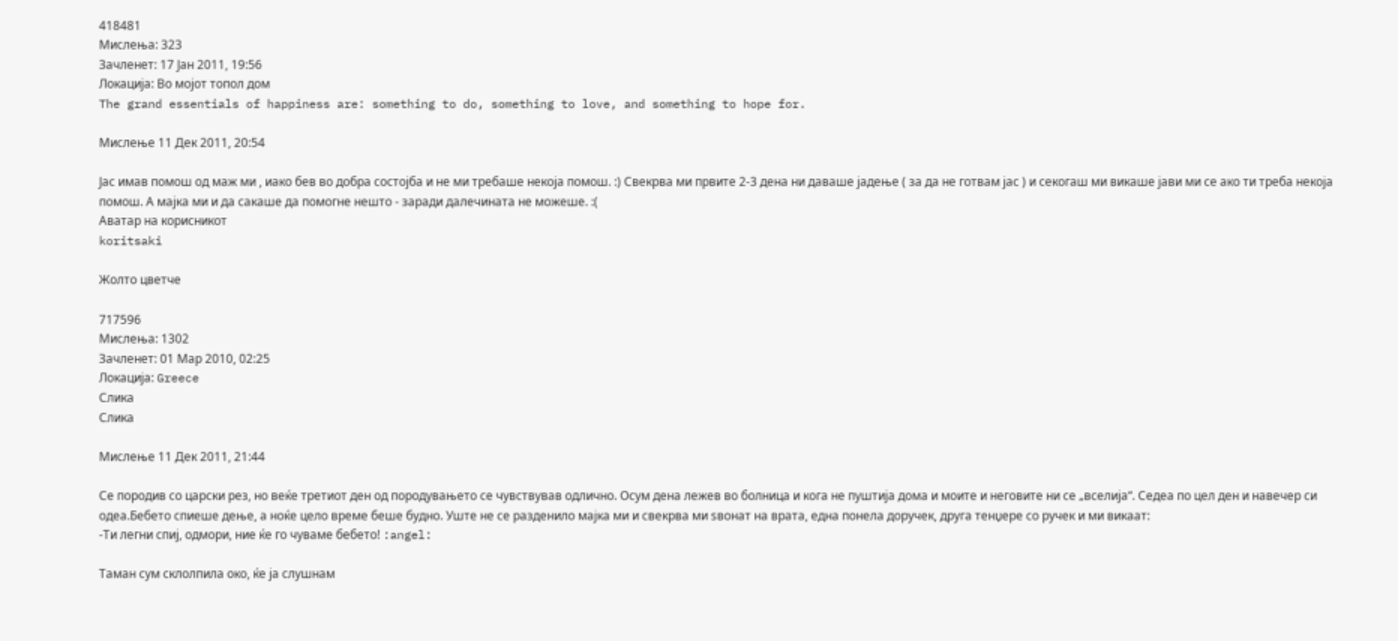418481
Мислења: 323
Зачленет: 17 Јан 2011, 19:56
Локација: Во мојот топол дом
The grand essentials of happiness are: something to do, something to love, and something to hope for.

Мислење 11 Дек 2011, 20:54

Јас имав помош од маж ми , иако бев во добра состојба и не ми требаше некоја помош. :) Свекрва ми првите 2-3 дена ни даваше јадење ( за да не готвам јас ) и секогаш ми викаше јави ми се ако ти треба некоја помош. А мајка ми и да сакаше да помогне нешто - заради далечината не можеше. :(
Аватар на корисникот
koritsaki

Жолто цветче

717596
Мислења: 1302
Зачленет: 01 Мар 2010, 02:25
Локација: Greece
Слика
Слика

Мислење 11 Дек 2011, 21:44

Се породив со царски рез, но веќе третиот ден од породувањето се чувствував одлично. Осум дена лежев во болница и кога не пуштија дома и моите и неговите ни се „вселија“. Седеа по цел ден и навечер си одеа.Бебето спиеше дење, а ноќе цело време беше будно. Уште не се разденило мајка ми и свекрва ми ѕвонат на врата, една понела доручек, друга тенџере со ручек и ми викаат:
-Ти легни спиј, одмори, ние ќе го чуваме бебето! :angel:

Таман сум склолпила око, ќе ја слушнам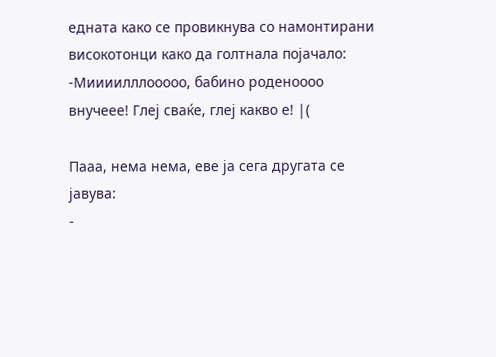едната како се провикнува со намонтирани високотонци како да голтнала појачало:
-Миииилллооооо, бабино роденоооо внучеее! Глеј сваќе, глеј какво е! |(

Пааа, нема нема, еве ја сега другата се јавува:
-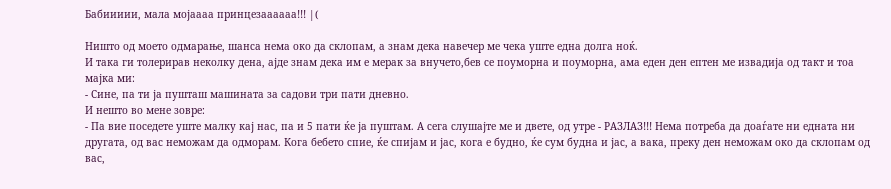Бабиииии, мала мојаааа принцезаааааа!!! |(

Ништо од моето одмарање, шанса нема око да склопам, а знам дека навечер ме чека уште една долга ноќ.
И така ги толерирав неколку дена, ајде знам дека им е мерак за внучето,бев се поуморна и поуморна, ама еден ден ептен ме извадија од такт и тоа мајка ми:
- Сине, па ти ја пушташ машината за садови три пати дневно.
И нешто во мене зовре:
- Па вие поседете уште малку кај нас, па и 5 пати ќе ја пуштам. А сега слушајте ме и двете, од утре - РАЗЛАЗ!!! Нема потреба да доаѓате ни едната ни другата, од вас неможам да одморам. Кога бебето спие, ќе спијам и јас, кога е будно, ќе сум будна и јас, а вака, преку ден неможам око да склопам од вас,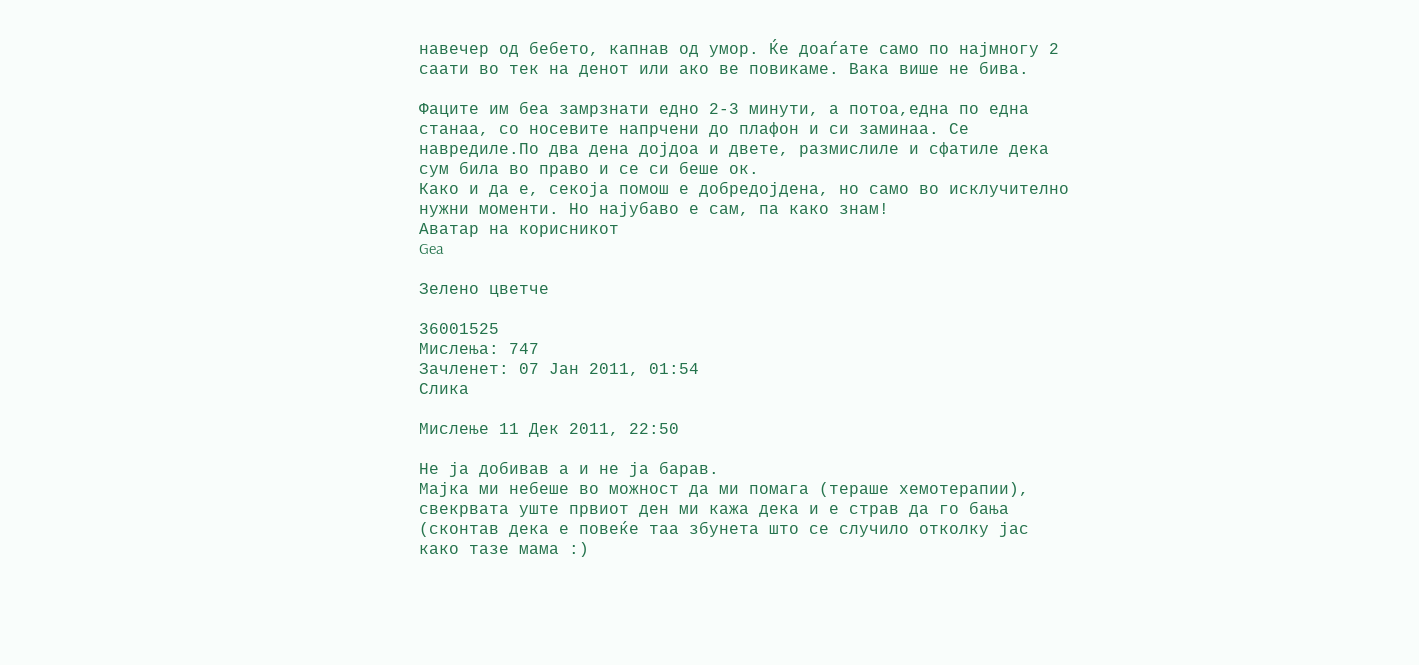навечер од бебето, капнав од умор. Ќе доаѓате само по најмногу 2 саати во тек на денот или ако ве повикаме. Вака више не бива.

Фаците им беа замрзнати едно 2-3 минути, а потоа,една по една станаа, со носевите напрчени до плафон и си заминаа. Се навредиле.По два дена дојдоа и двете, размислиле и сфатиле дека сум била во право и се си беше ок.
Како и да е, секоја помош е добредојдена, но само во исклучително нужни моменти. Но најубаво е сам, па како знам!
Аватар на корисникот
Gea

Зелено цветче

36001525
Мислења: 747
Зачленет: 07 Јан 2011, 01:54
Слика

Мислење 11 Дек 2011, 22:50

Не ја добивав а и не ја барав.
Мајка ми небеше во можност да ми помага (тераше хемотерапии), свекрвата уште првиот ден ми кажа дека и е страв да го бања (сконтав дека е повеќе таа збунета што се случило отколку јас како тазе мама :)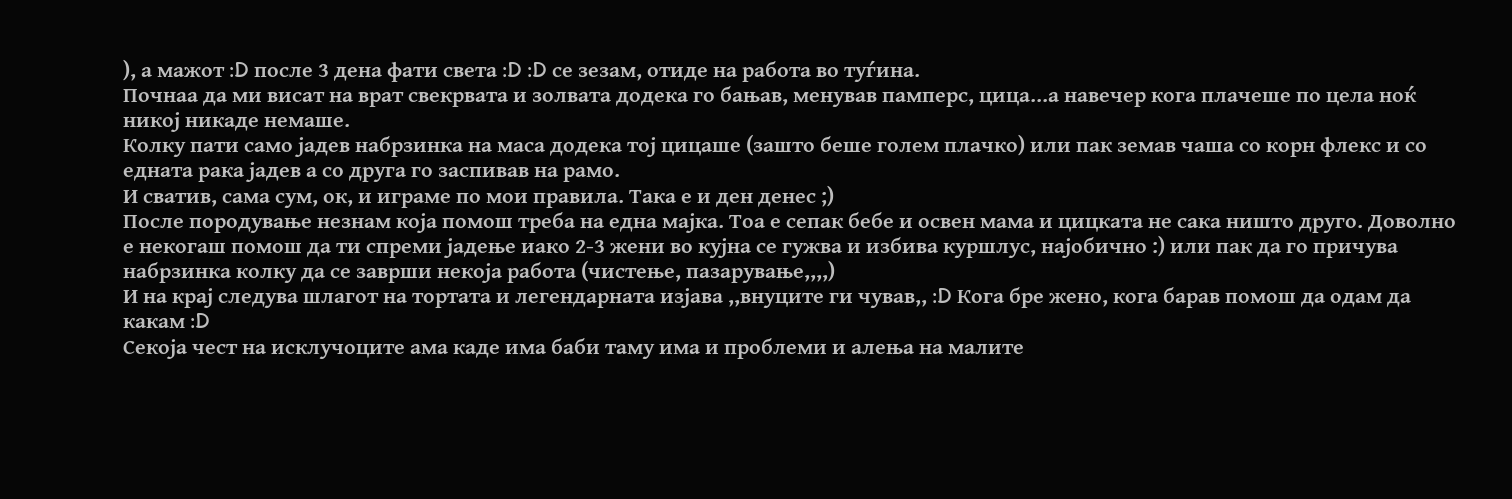), а мажот :D после 3 дена фати света :D :D се зезам, отиде на работа во туѓина.
Почнаа да ми висат на врат свекрвата и золвата додека го бањав, менував памперс, цица...а навечер кога плачеше по цела ноќ никој никаде немаше.
Колку пати само јадев набрзинка на маса додека тој цицаше (зашто беше голем плачко) или пак земав чаша со корн флекс и со едната рака јадев а со друга го заспивав на рамо.
И сватив, сама сум, ок, и играме по мои правила. Така е и ден денес ;)
После породување незнам која помош треба на една мајка. Тоа е сепак бебе и освен мама и цицката не сака ништо друго. Доволно е некогаш помош да ти спреми јадење иако 2-3 жени во кујна се гужва и избива куршлус, најобично :) или пак да го причува набрзинка колку да се заврши некоја работа (чистење, пазарување,,,,)
И на крај следува шлагот на тортата и легендарната изјава ,,внуците ги чував,, :D Кога бре жено, кога барав помош да одам да какам :D
Секоја чест на исклучоците ама каде има баби таму има и проблеми и алења на малите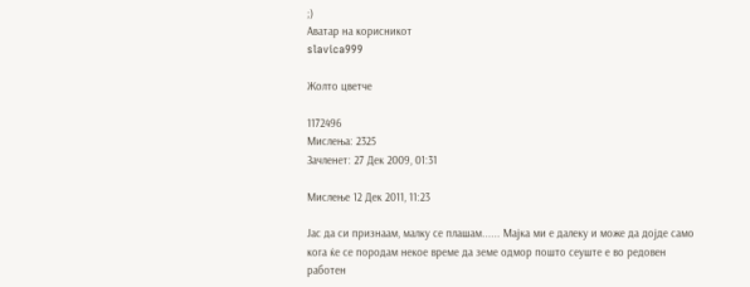;)
Аватар на корисникот
slavica999

Жолто цветче

1172496
Мислења: 2325
Зачленет: 27 Дек 2009, 01:31

Мислење 12 Дек 2011, 11:23

Јас да си признаам, малку се плашам...... Мајка ми е далеку и може да дојде само кога ќе се породам некое време да земе одмор пошто сеуште е во редовен работен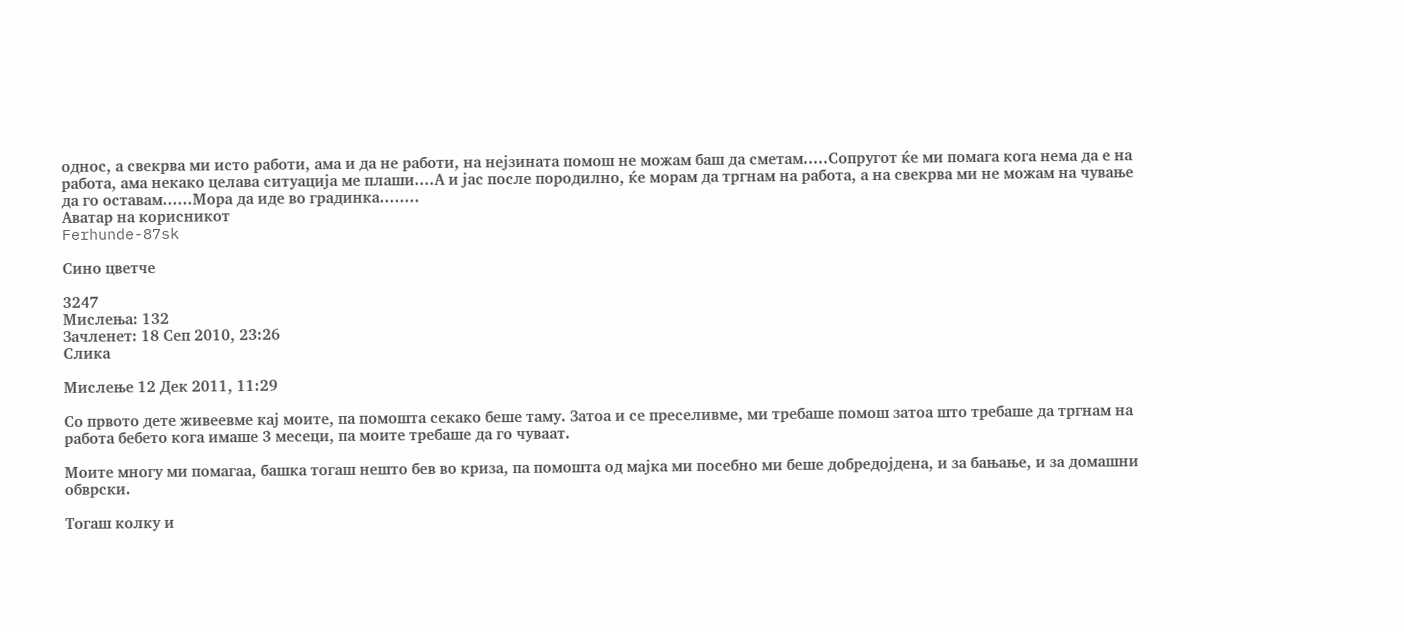однос, а свекрва ми исто работи, ама и да не работи, на нејзината помош не можам баш да сметам.....Сопругот ќе ми помага кога нема да е на работа, ама некако целава ситуација ме плаши....А и јас после породилно, ќе морам да тргнам на работа, а на свекрва ми не можам на чување да го оставам......Мора да иде во градинка........
Аватар на корисникот
Ferhunde-87sk

Сино цветче

3247
Мислења: 132
Зачленет: 18 Сеп 2010, 23:26
Слика

Мислење 12 Дек 2011, 11:29

Со првото дете живеевме кај моите, па помошта секако беше таму. Затоа и се преселивме, ми требаше помош затоа што требаше да тргнам на работа бебето кога имаше 3 месеци, па моите требаше да го чуваат.

Моите многу ми помагаа, башка тогаш нешто бев во криза, па помошта од мајка ми посебно ми беше добредојдена, и за бањање, и за домашни обврски.

Тогаш колку и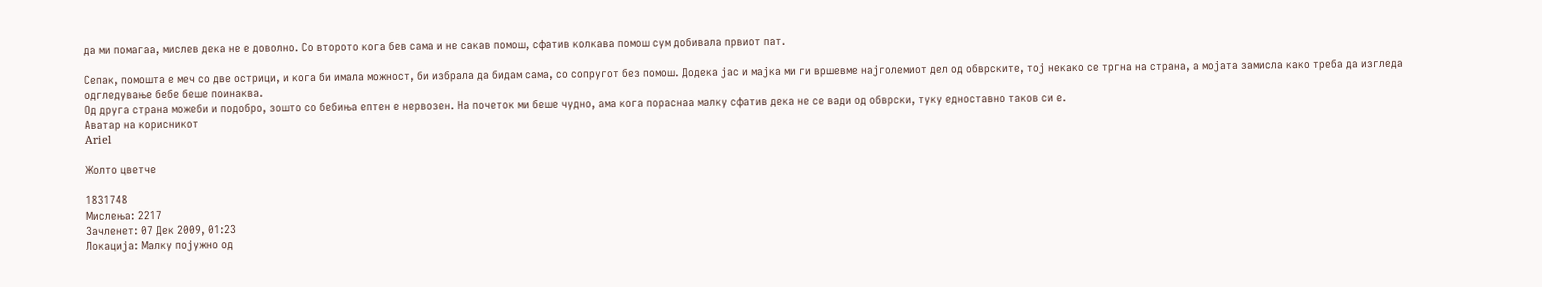да ми помагаа, мислев дека не е доволно. Со второто кога бев сама и не сакав помош, сфатив колкава помош сум добивала првиот пат.

Сепак, помошта е меч со две острици, и кога би имала можност, би избрала да бидам сама, со сопругот без помош. Додека јас и мајка ми ги вршевме најголемиот дел од обврските, тој некако се тргна на страна, а мојата замисла како треба да изгледа одгледување бебе беше поинаква.
Од друга страна можеби и подобро, зошто со бебиња ептен е нервозен. На почеток ми беше чудно, ама кога пораснаа малку сфатив дека не се вади од обврски, туку едноставно таков си е.
Аватар на корисникот
Ariel

Жолто цветче

1831748
Мислења: 2217
Зачленет: 07 Дек 2009, 01:23
Локација: Малку појужно од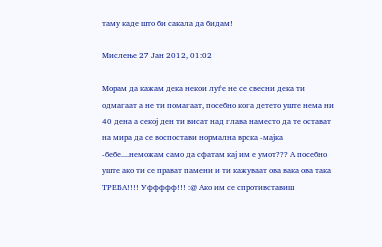таму каде што би сакала да бидам!

Мислење 27 Јан 2012, 01:02

Морам да кажам дека некои луѓе не се свесни дека ти одмагаат а не ти помагаат, посебно кога детето уште нема ни 40 дена а секој ден ти висат над глава наместо да те остават на мира да се воспостави нормална врска -мајка -бебе....неможам само да сфатам кај им е умот??? А посебно уште ако ти се прават памени и ти кажуваат ова вака ова така ТРЕБА!!!! Уффффф!!! :@ Ако им се спротивставиш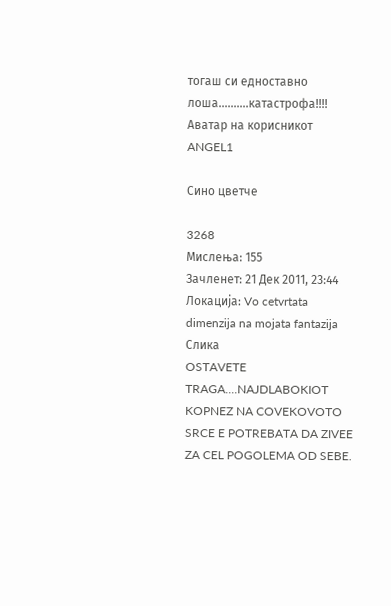тогаш си едноставно лоша..........катастрофа!!!!
Аватар на корисникот
ANGEL1

Сино цветче

3268
Мислења: 155
Зачленет: 21 Дек 2011, 23:44
Локација: Vo cetvrtata dimenzija na mojata fantazija
Слика
OSTAVETE TRAGA....NAJDLABOKIOT KOPNEZ NA COVEKOVOTO SRCE E POTREBATA DA ZIVEE ZA CEL POGOLEMA OD SEBE.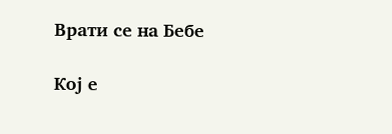Врати се на Бебе

Кој е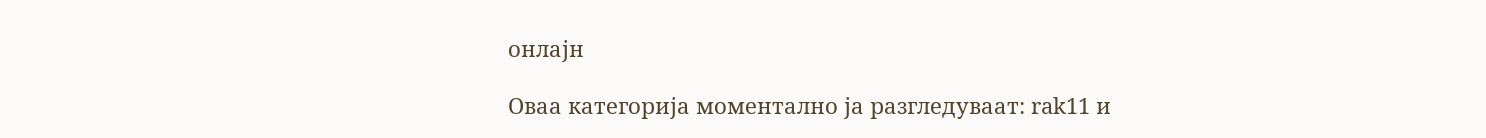онлајн

Оваа категорија моментално ја разгледуваат: rak11 и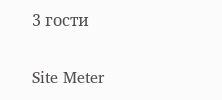3 гости

Site Meter